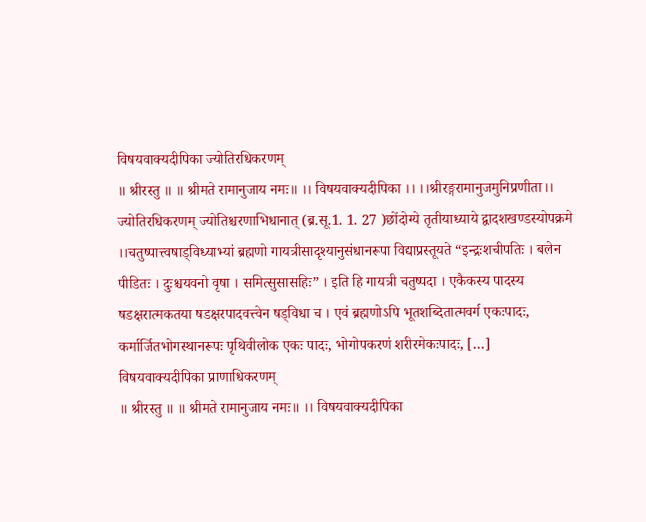विषयवाक्यदीपिका ज्योतिरधिकरणम्
॥ श्रीरस्तु ॥ ॥ श्रीमते रामानुजाय नमः॥ ।। विषयवाक्यदीपिका ।। ।।श्रीरङ्गरामानुजमुनिप्रणीता।। ज्योतिरधिकरणम् ज्योतिश्चरणाभिधानात् (ब्र.सू.1. 1. 27 )छोंदोग्ये तृतीयाध्याये द्वादशखण्डस्योपक्रमे ।।चतुष्पात्त्वषाड्विध्याभ्यां ब्रह्मणो गायत्रीसादृश्यानुसंधानरूपा विद्याप्रस्तूयते “इन्द्रःशचीपतिः । बलेन पीडितः । दुःश्चयवनो वृषा । समित्सुसासहिः” । इति हि गायत्री चतुष्पदा । एकैकस्य पादस्य षडक्षरात्मकतया षडक्षरपादवत्त्वेन षड्विधा च । एवं ब्रह्मणोऽपि भूतशब्दितात्मवर्ग एकःपादः, कर्मार्जितभोगस्थानरूपः पृथिवीलोक एकः पादः, भोगोपकरणं शरीरमेकःपादः, […]
विषयवाक्यदीपिका प्राणाधिकरणम्
॥ श्रीरस्तु ॥ ॥ श्रीमते रामानुजाय नमः॥ ।। विषयवाक्यदीपिका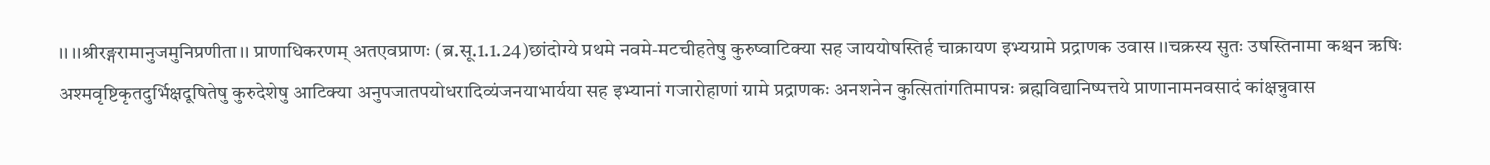।। ।।श्रीरङ्गरामानुजमुनिप्रणीता।। प्राणाधिकरणम् अतएवप्राणः (ब्र.सू.1.1.24)छांदोग्ये प्रथमे नवमे-मटचीहतेषु कुरुष्वाटिक्या सह जाययोषस्तिर्ह चाक्रायण इभ्यग्रामे प्रद्राणक उवास ।।चक्रस्य सुतः उषस्तिनामा कश्चन ऋषिः अश्मवृष्टिकृतदुर्भिक्षदूषितेषु कुरुदेशेषु आटिक्या अनुपजातपयोधरादिव्यंजनयाभार्यया सह इभ्यानां गजारोहाणां ग्रामे प्रद्राणकः अनशनेन कुत्सितांगतिमापन्नः ब्रह्मविद्यानिष्पत्तये प्राणानामनवसादं कांक्षन्नुवास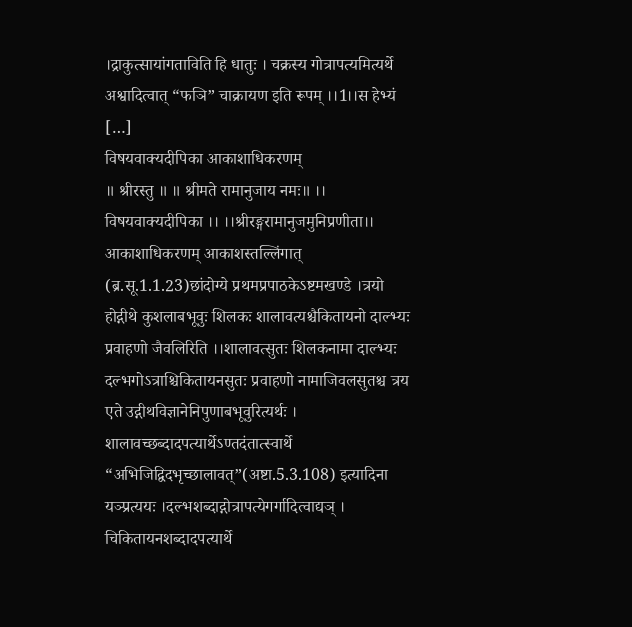।द्राकुत्सायांगताविति हि धातुः । चक्रस्य गोत्रापत्यमित्यर्थे अश्वादित्वात् “फञि” चाक्रायण इति रूपम् ।।1।।स हेभ्यं […]
विषयवाक्यदीपिका आकाशाधिकरणम्
॥ श्रीरस्तु ॥ ॥ श्रीमते रामानुजाय नमः॥ ।। विषयवाक्यदीपिका ।। ।।श्रीरङ्गरामानुजमुनिप्रणीता।। आकाशाधिकरणम् आकाशस्तल्लिंगात् (ब्र.सू.1.1.23)छांदोग्ये प्रथमप्रपाठकेऽष्टमखण्डे ।त्रयो होद्गीथे कुशलाबभूवुः शिलकः शालावत्यश्चैकितायनो दाल्भ्यः प्रवाहणो जैवलिरिति ।।शालावत्सुतः शिलकनामा दाल्भ्यः दल्भगोऽत्राश्चिकितायनसुतः प्रवाहणो नामाजिवलसुतश्च त्रय एते उद्गीथविज्ञानेनिपुणाबभूवुरित्यर्थः । शालावच्छब्दादपत्यार्थेऽण्तदंतात्स्वार्थे “अभिजिद्विदभृच्छालावत्”(अष्टा.5.3.108) इत्यादिना यञ्प्रत्ययः ।दल्भशब्दाद्गोत्रापत्येगर्गादित्वाद्यञ् । चिकितायनशब्दादपत्यार्थे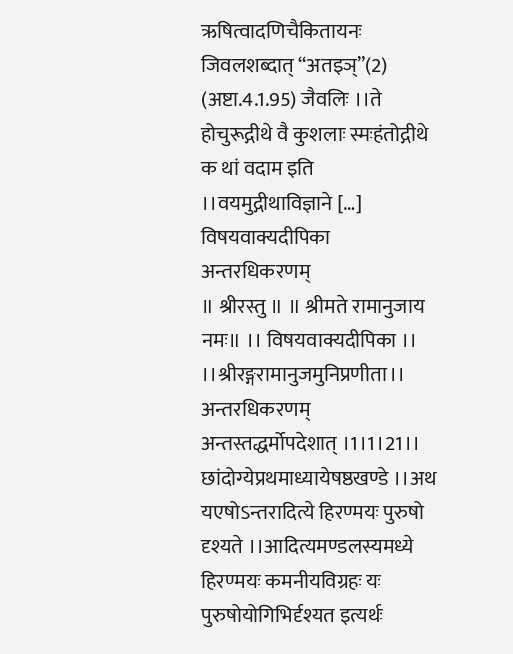ऋषित्वादणिचैकितायनः जिवलशब्दात् “अतइञ्”(2) (अष्टा.4.1.95) जैवलिः ।।ते होचुरूद्गीथे वै कुशलाः स्मःहंतोद्गीथे क थां वदाम इति ।।वयमुद्गीथाविज्ञाने […]
विषयवाक्यदीपिका अन्तरधिकरणम्
॥ श्रीरस्तु ॥ ॥ श्रीमते रामानुजाय नमः॥ ।। विषयवाक्यदीपिका ।। ।।श्रीरङ्गरामानुजमुनिप्रणीता।। अन्तरधिकरणम् अन्तस्तद्धर्मोपदेशात् ।1।1।21।। छांदोग्येप्रथमाध्यायेषष्ठखण्डे ।।अथ यएषोऽन्तरादित्ये हिरण्मयः पुरुषो दृश्यते ।।आदित्यमण्डलस्यमध्ये हिरण्मयः कमनीयविग्रहः यः पुरुषोयोगिभिर्दृश्यत इत्यर्थः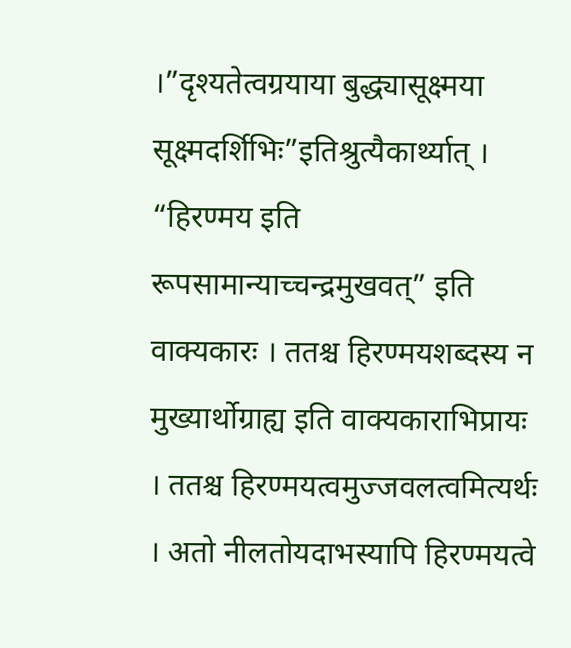।”दृश्यतेत्वग्रयाया बुद्ध्यासूक्ष्मया सूक्ष्मदर्शिभिः”इतिश्रुत्यैकार्थ्यात् । “हिरण्मय इति रूपसामान्याच्चन्द्रमुखवत्” इति वाक्यकारः । ततश्च हिरण्मयशब्दस्य न मुख्यार्थोग्राह्य इति वाक्यकाराभिप्रायः । ततश्च हिरण्मयत्वमुज्जवलत्वमित्यर्थः । अतो नीलतोयदाभस्यापि हिरण्मयत्वे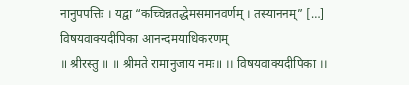नानुपपत्तिः । यद्वा “कच्चिन्नतद्धेमसमानवर्णम् । तस्याननम्” […]
विषयवाक्यदीपिका आनन्दमयाधिकरणम्
॥ श्रीरस्तु ॥ ॥ श्रीमते रामानुजाय नमः॥ ।। विषयवाक्यदीपिका ।।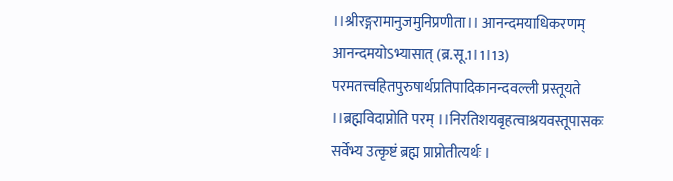।।श्रीरङ्गरामानुजमुनिप्रणीता।। आनन्दमयाधिकरणम् आनन्दमयोऽभ्यासात् (ब्र.सू.1।1।13) परमतत्त्वहितपुरुषार्थप्रतिपादिकानन्दवल्ली प्रस्तूयते ।।ब्रह्मविदाप्नोति परम् ।।निरतिशयबृहत्वाश्रयवस्तूपासकः सर्वेभ्य उत्कृष्टं ब्रह्म प्राप्नोतीत्यर्थः ।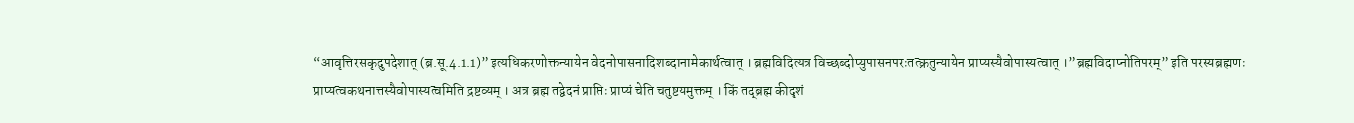“आवृत्तिरसकृदुपदेशात् (ब्र.सू.4.1.1)” इत्यधिकरणोक्तन्यायेन वेदनोपासनादिशब्दानामेकार्थत्वात् । ब्रह्मविदित्यत्र विच्छब्दोप्युपासनपरःतत्क्रतुन्यायेन प्राप्यस्यैवोपास्यत्वात् ।”ब्रह्मविदाप्नोतिपरम्” इति परस्यब्रह्मणः प्राप्यत्वकथनात्तस्यैवोपास्यत्वमिति द्रष्टव्यम् । अत्र ब्रह्म तद्वेदनं प्राप्तिः प्राप्यं चेति चतुष्टयमुक्तम् । किं तद्ब्रह्म कीदृशं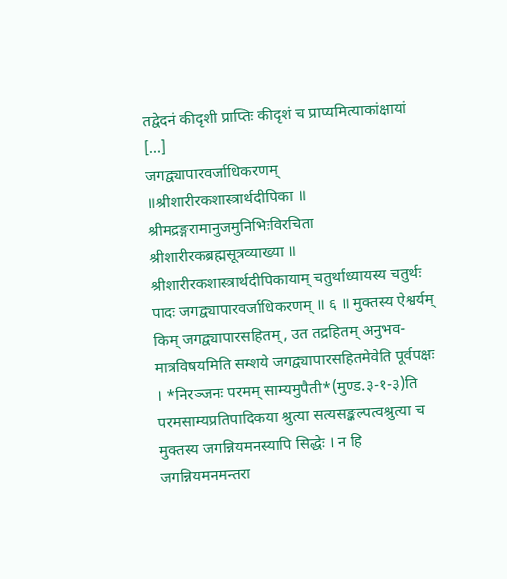तद्वेदनं कीदृशी प्राप्तिः कीदृशं च प्राप्यमित्याकांक्षायां […]
जगद्व्यापारवर्जाधिकरणम्
॥श्रीशारीरकशास्त्रार्थदीपिका ॥ श्रीमद्रङ्गरामानुजमुनिभिःविरचिता श्रीशारीरकब्रह्मसूत्रव्याख्या ॥ श्रीशारीरकशास्त्रार्थदीपिकायाम् चतुर्थाध्यायस्य चतुर्थः पादः जगद्व्यापारवर्जाधिकरणम् ॥ ६ ॥ मुक्तस्य ऐश्वर्यम् किम् जगद्व्यापारसहितम्, उत तद्रहितम् अनुभव-मात्रविषयमिति सम्शये जगद्व्यापारसहितमेवेति पूर्वपक्षः । *निरञ्जनः परमम् साम्यमुपैती*(मुण्ड.३-१-३)ति परमसाम्यप्रतिपादिकया श्रुत्या सत्यसङ्कल्पत्वश्रुत्या च मुक्तस्य जगन्नियमनस्यापि सिद्धेः । न हि जगन्नियमनमन्तरा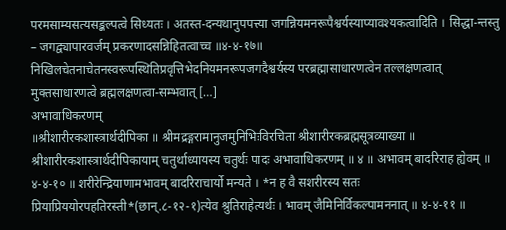परमसाम्यसत्यसङ्कल्पत्वे सिध्यतः । अतस्त-दन्यथानुपपत्त्या जगन्नियमनरूपैश्वर्यस्याप्यावश्यकत्वादिति । सिद्धा-न्तस्तु – जगद्व्यापारवर्जम् प्रकरणादसन्निहितत्वाच्च ॥४-४-१७॥ निखिलचेतनाचेतनस्वरूपस्थितिप्रवृत्तिभेदनियमनरूपजगदैश्वर्यस्य परब्रह्मासाधारणत्वेन तल्लक्षणत्वात् मुक्तसाधारणत्वे ब्रह्मलक्षणत्वा-सम्भवात् […]
अभावाधिकरणम्
॥श्रीशारीरकशास्त्रार्थदीपिका ॥ श्रीमद्रङ्गरामानुजमुनिभिःविरचिता श्रीशारीरकब्रह्मसूत्रव्याख्या ॥ श्रीशारीरकशास्त्रार्थदीपिकायाम् चतुर्थाध्यायस्य चतुर्थः पादः अभावाधिकरणम् ॥ ४ ॥ अभावम् बादरिराह ह्येवम् ॥ ४-४-१० ॥ शरीरेन्द्रियाणामभावम् बादरिराचार्यो मन्यते । *न ह वै सशरीरस्य सतः प्रियाप्रिययोरपहतिरस्ती*(छान्.८-१२-१)त्येव श्रुतिराहेत्यर्थः । भावम् जैमिनिर्विकल्पामननात् ॥ ४-४-११ ॥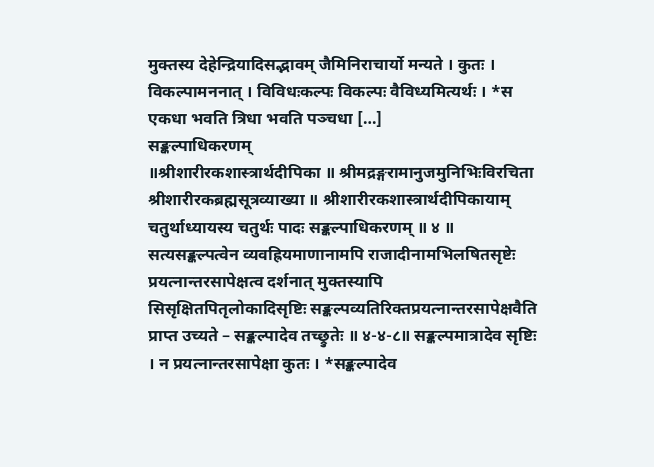मुक्तस्य देहेन्द्रियादिसद्भावम् जैमिनिराचार्यो मन्यते । कुतः । विकल्पामननात् । विविधःकल्पः विकल्पः वैविध्यमित्यर्थः । *स एकधा भवति त्रिधा भवति पञ्चधा […]
सङ्कल्पाधिकरणम्
॥श्रीशारीरकशास्त्रार्थदीपिका ॥ श्रीमद्रङ्गरामानुजमुनिभिःविरचिता श्रीशारीरकब्रह्मसूत्रव्याख्या ॥ श्रीशारीरकशास्त्रार्थदीपिकायाम् चतुर्थाध्यायस्य चतुर्थः पादः सङ्कल्पाधिकरणम् ॥ ४ ॥ सत्यसङ्कल्पत्वेन व्यवह्रियमाणानामपि राजादीनामभिलषितसृष्टेः प्रयत्नान्तरसापेक्षत्व दर्शनात् मुक्तस्यापि सिसृक्षितपितृलोकादिसृष्टिः सङ्कल्पव्यतिरिक्तप्रयत्नान्तरसापेक्षवैति प्राप्त उच्यते – सङ्कल्पादेव तच्छ्रुतेः ॥ ४-४-८॥ सङ्कल्पमात्रादेव सृष्टिः । न प्रयत्नान्तरसापेक्षा कुतः । *सङ्कल्पादेव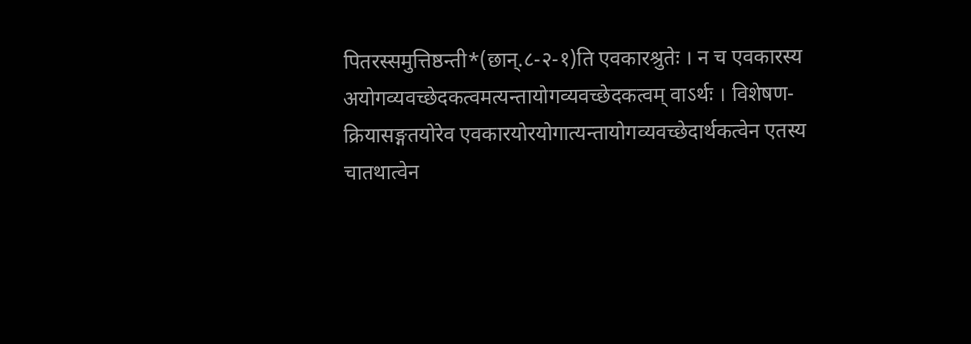पितरस्समुत्तिष्ठन्ती*(छान्.८-२-१)ति एवकारश्रुतेः । न च एवकारस्य अयोगव्यवच्छेदकत्वमत्यन्तायोगव्यवच्छेदकत्वम् वाऽर्थः । विशेषण-क्रियासङ्गतयोरेव एवकारयोरयोगात्यन्तायोगव्यवच्छेदार्थकत्वेन एतस्य चातथात्वेन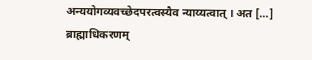अन्ययोगव्यवच्छेदपरत्वस्यैव न्याय्यत्वात् । अत […]
ब्राह्माधिकरणम्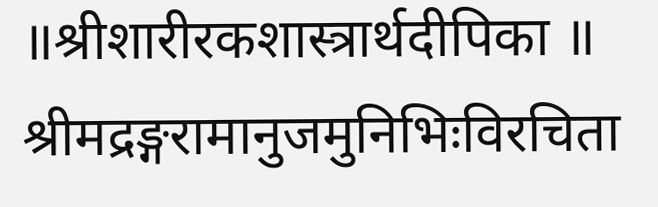॥श्रीशारीरकशास्त्रार्थदीपिका ॥ श्रीमद्रङ्गरामानुजमुनिभिःविरचिता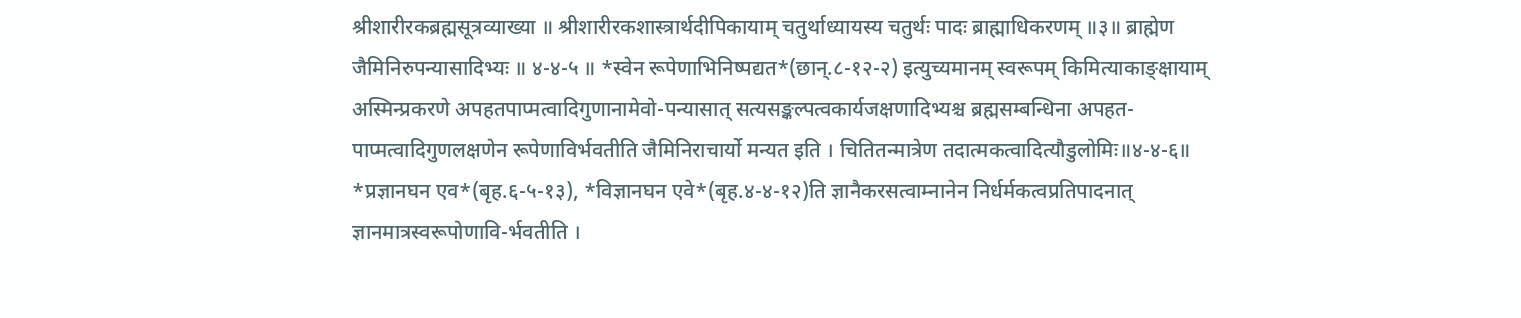श्रीशारीरकब्रह्मसूत्रव्याख्या ॥ श्रीशारीरकशास्त्रार्थदीपिकायाम् चतुर्थाध्यायस्य चतुर्थः पादः ब्राह्माधिकरणम् ॥३॥ ब्राह्मेण जैमिनिरुपन्यासादिभ्यः ॥ ४-४-५ ॥ *स्वेन रूपेणाभिनिष्पद्यत*(छान्.८-१२-२) इत्युच्यमानम् स्वरूपम् किमित्याकाङ्क्षायाम् अस्मिन्प्रकरणे अपहतपाप्मत्वादिगुणानामेवो-पन्यासात् सत्यसङ्कल्पत्वकार्यजक्षणादिभ्यश्च ब्रह्मसम्बन्धिना अपहत-पाप्मत्वादिगुणलक्षणेन रूपेणाविर्भवतीति जैमिनिराचार्यो मन्यत इति । चितितन्मात्रेण तदात्मकत्वादित्यौडुलोमिः॥४-४-६॥ *प्रज्ञानघन एव*(बृह.६-५-१३), *विज्ञानघन एवे*(बृह.४-४-१२)ति ज्ञानैकरसत्वाम्नानेन निर्धर्मकत्वप्रतिपादनात् ज्ञानमात्रस्वरूपोणावि-र्भवतीति ।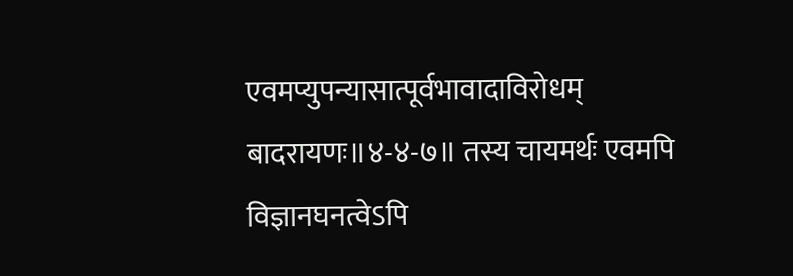एवमप्युपन्यासात्पूर्वभावादाविरोधम् बादरायणः॥४-४-७॥ तस्य चायमर्थः एवमपि विज्ञानघनत्वेऽपि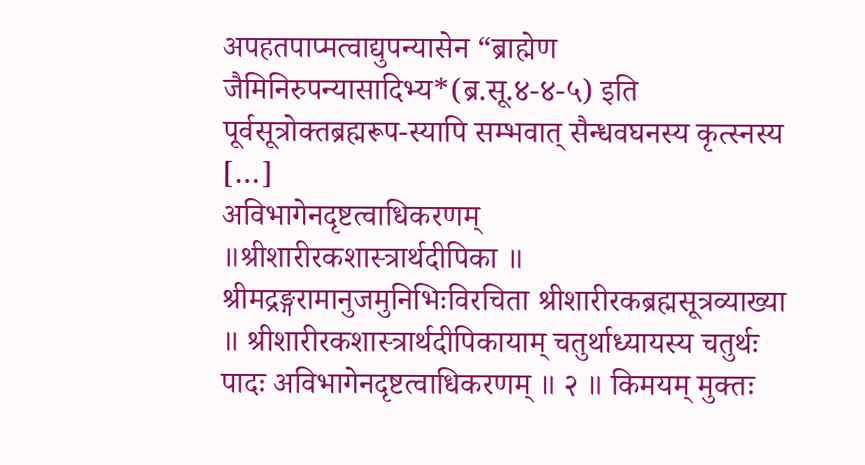अपहतपाप्मत्वाद्युपन्यासेन “ब्राह्मेण जैमिनिरुपन्यासादिभ्य*(ब्र.सू.४-४-५) इति पूर्वसूत्रोक्तब्रह्मरूप-स्यापि सम्भवात् सैन्धवघनस्य कृत्स्नस्य […]
अविभागेनदृष्टत्वाधिकरणम्
॥श्रीशारीरकशास्त्रार्थदीपिका ॥ श्रीमद्रङ्गरामानुजमुनिभिःविरचिता श्रीशारीरकब्रह्मसूत्रव्याख्या ॥ श्रीशारीरकशास्त्रार्थदीपिकायाम् चतुर्थाध्यायस्य चतुर्थः पादः अविभागेनदृष्टत्वाधिकरणम् ॥ २ ॥ किमयम् मुक्तः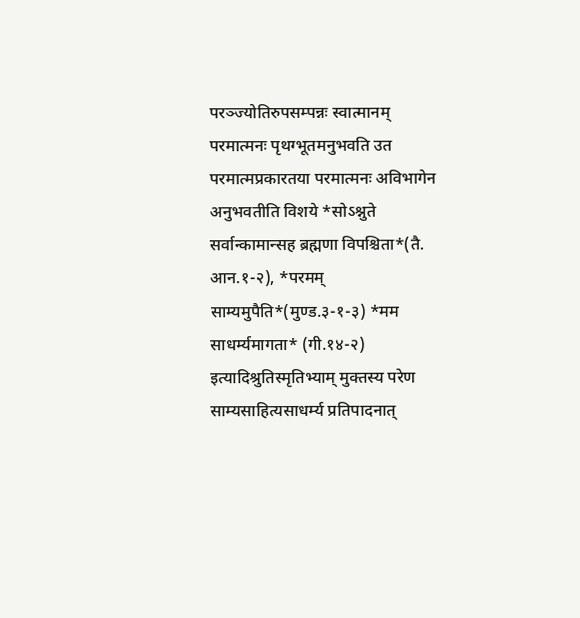परञ्ज्योतिरुपसम्पन्नः स्वात्मानम् परमात्मनः पृथग्भूतमनुभवति उत परमात्मप्रकारतया परमात्मनः अविभागेन अनुभवतीति विशये *सोऽश्नुते सर्वान्कामान्सह ब्रह्मणा विपश्चिता*(तै. आन.१-२), *परमम् साम्यमुपैति*(मुण्ड.३-१-३) *मम साधर्म्यमागता* (गी.१४-२) इत्यादिश्रुतिस्मृतिभ्याम् मुक्तस्य परेण साम्यसाहित्यसाधर्म्य प्रतिपादनात्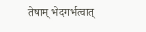तेषाम् भेदगर्भत्वात्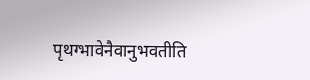पृथग्भावेनैवानुभवतीति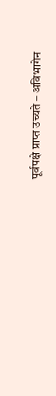पूर्वपक्षे प्राप्त उच्यते – अविभागेन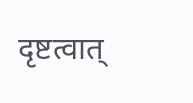दृष्टत्वात्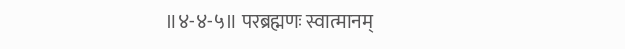॥४-४-५॥ परब्रह्मणः स्वात्मानम्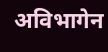अविभागेन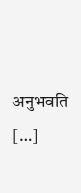अनुभवति […]